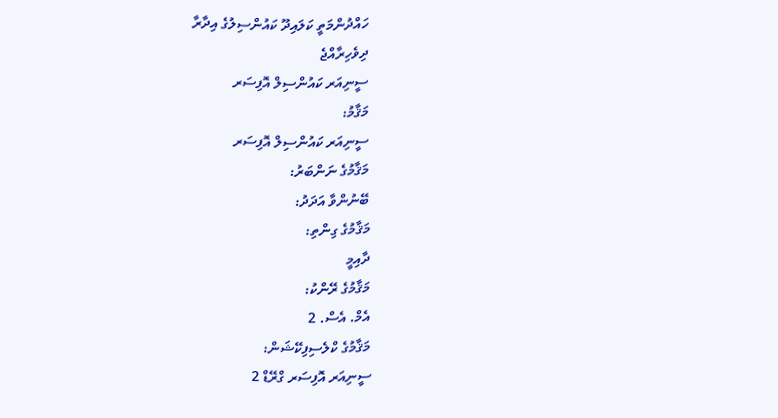ހައްދުންމަތީ ކަލައިދޫ ކައުންސިލުގެ އިދާރާ
ދިވެހިރާއްޖެ
ސީނިއަރ ކައުންސިލް އޮފިސަރ
މަޤާމު:
ސީނިއަރ ކައުންސިލް އޮފިސަރ
މަޤާމުގެ ނަންބަރު:
ބޭނުންވާ އަދަދު:
މަޤާމުގެ ގިންތި:
ދާއިމީ
މަޤާމުގެ ރޭންކު:
އެމް. އެސް. 2
މަޤާމުގެ ކްލެސިފިކޭޝަން:
ސީނިއަރ އޮފިސަރ ގްރޭޑް 2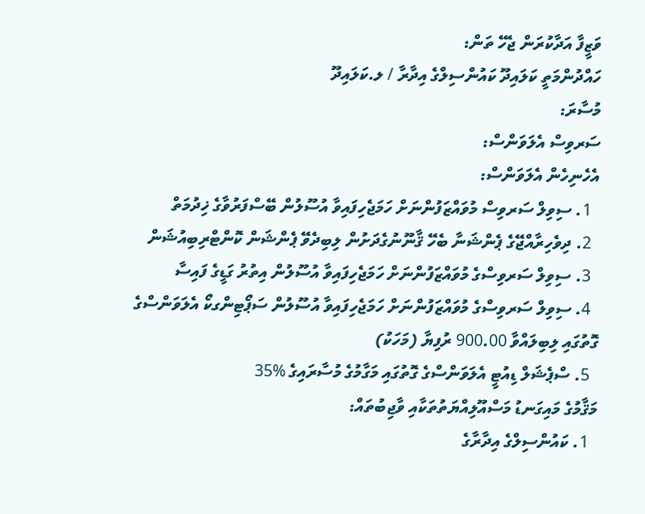ވަޒީފާ އަދާކުރަން ޖެހޭ ތަން:
ހައްދުންމަތީ ކަލައިދޫ ކައުންސިލްގެ އިދާރާ / ލ.ކަލައިދޫ
މުސާރަ:
ސަރވިސް އެލަވަންސް:
އެހެނިހެން އެލަވަންސް:
  1. ސިވިލް ސަރވިސް މުވައްޒަފުންނަށް ހަމަޖެހިފައިވާ އުސޫލުން ބޭސްފަރުވާގެ ޚިދުމަތް
  2. ދިވެހިރާއްޖޭގެ ޕެންޝަނާ ބެހޭ ޤާނޫނުގެދަށުން ލިބިދެވޭ ޕެންޝަން ކޮންޓްރިބިއުޝަން
  3. ސިވިލް ސަރވިސްގެ މުވައްޒަފުންނަށް ހަމަޖެހިފައިވާ އުސޫލުން އިތުރު ގަޑީގެ ފައިސާ
  4. ސިވިލް ސަރވިސްގެ މުވައްޒަފުންނަށް ހަމަޖެހިފައިވާ އުސޫލުން ސަޕޯޓިންގކޯ އެލަވަންސްގެ ގޮތުގައި ލިބިލައްވާ 900.00 ރުފިޔާ (މަހަކު)
  5. ސްޕެޝަލް ޑިއުޓީ އެލަވަންސްގެ ގޮތުގައި މަގާމުގެ މުސާރައިގެ %35
މަޤާމުގެ މައިގަނޑު މަސްއޫލިއްޔަތުތަކާއި ވާޖިބުތައް:
  1. ކައުންސިލްގެ އިދާރާގެ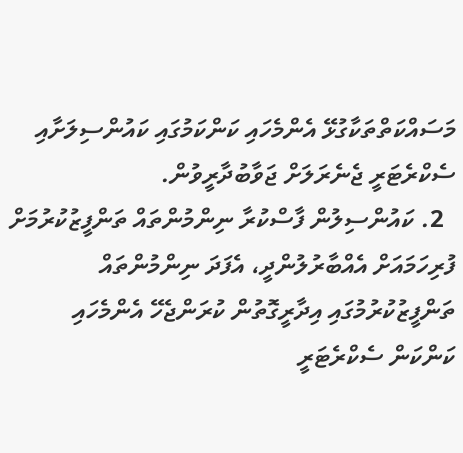މަސައްކަތްތަކާގުޅޭ އެންމެހައި ކަންކަމުގައި ކައުންސިލަށާއި ސެކްރެޓަރީ ޖެނެރަލަށް ޖަވާބުދާރީވުން.
  2. ކައުންސިލުން ފާސްކުރާ ނިންމުންތައް ތަންފީޒުކުރުމަށް ފުރިހަމައަށް އެއްބާރުލުންދީ، އެފަދަ ނިންމުންތައް ތަންފީޒުކުރުމުގައި އިދާރީގޮތުން ކުރަންޖެހޭ އެންމެހައި ކަންކަން ސެކްރެޓަރީ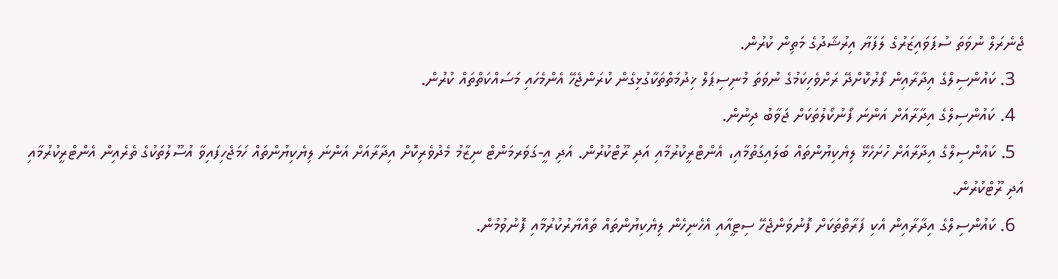ޖެނެރަލް ނުވަތަ ސުޕަވައިޒަރުގެ ލަފަޔާ އިރުޝާދުގެ މަތިން ކުރުން.
  3. ކައުންސިލްގެ އިދާރާއިން ފޯރުކޮށްދޭ ރަށްވެހިކަމުގެ ނުވަތަ މުނިސިޕަލް ޚިދުމަތްތަކާގުޅިގެން ކުރަންޖެހޭ އެންމެހައި މަސައްކަތްތައް ކުރުން.
  4. ކައުންސިލްގެ އިދާރާއަށް އަންނަ ފޯނުކޯލުތަކަށް ޖަވާބު ދިނުން.
  5. ކައުންސިލްގެ އިދާރާއަށް ހުށަހެޅޭ ލިޔެކިޔުންތައް ބަލައިގަތުމާއި، އެންޓްރީކުރުމާއި އަދި ރޫޓްކުރުން. އަދި އީ-ގަވަރމަންޓް ނިޒާމު މެދުވެރިކޮށް އިދާރާއަށް އަންނަ ލިޔެކިޔުންތައް ހަމަޖެހިފައިވާ އުސޫލުތަކުގެ ތެރެއިން އެންޓްރީކުރުމާއި އަދި ރޫޓްކުރުން.
  6. ކައުންސިލްގެ އިދާރާއިން އެކި ފަރާތްތަކަށް ފޮނުވަންޖެހޭ ސިޓީއާއި އެހެނިހެން ލިޔެކިޔުންތައް ތައްޔާރުކުރުމާއި ފޮނުވުމުން.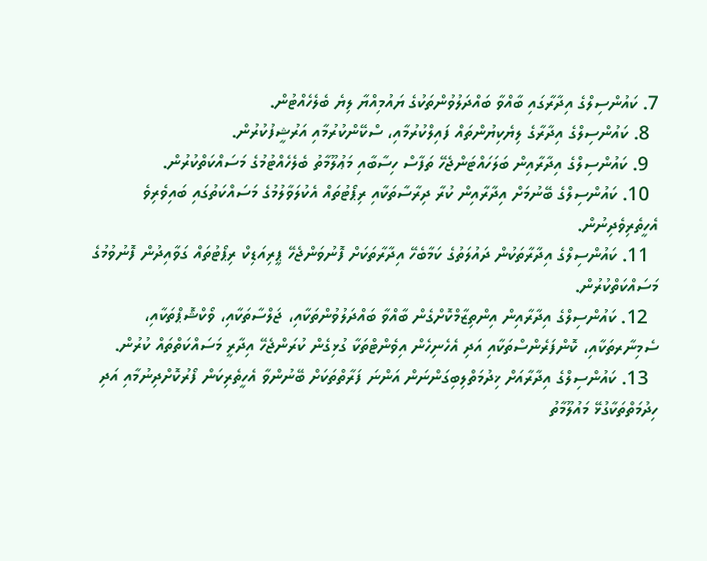7. ކައުންސިލްގެ އިދާރާގައި ބާއްވާ ބައްދަލުވުންތަކުގެ ޔައުމިއްޔާ ލިޔެ ބެލެހެއްޓުން.
  8. ކައުންސިލްގެ އިދާރާގެ ލިޔެކިޔުންތައް ފައިލްކުރުމާއި، ސްކޭންކުރުމާއި އަރުޝީފުކުރުން.
  9. ކައުންސިލްގެ އިދާރާއިން ބަލަހައްޓަންޖެހޭ ތަފާސް ހިސާބާއި މަޢުލޫމާތު ބެލެހެއްޓުމުގެ މަސައްކަތްކުރުން.
  10. ކައުންސިލްގެ ބޭނުމަށް އިދާރާއިން ކުރާ ދިރާސާތަކާއި ރިޕޯޓުތައް އެކުލަވާލުމުގެ މަސައްކަތުގައި ބައިވެރިވެ އެހީތެރިވެދިނުން.
  11. ކައުންސިލްގެ އިދާރާތަކުން ދައުލަތުގެ ކަމާބެހޭ އިދާރާތަކަށް ފޮނުވަންޖެހޭ ޕީރިއަޑިކް ރިޕޯޓުތައް ގަވާއިދުން ފޮނުވުމުގެ މަސައްކަތްކުރުން.
  12. ކައުންސިލްގެ އިދާރާއިން އިންތިޒާމްކޮށްގެން ބާއްވާ ބައްދަލުވުންތަކާއި، ޖަލްސާތަކާއި، ވޯކްޝޮޕްތަކާއި، ސެމިނާރތަކާއި، ކޮންފަރެންސްތަކާއި އަދި އެހެނިހެން އިވެންޓްތަކާ ގުޅިގެން ކުރަންޖެހޭ އިދާރީ މަސައްކަތްތައް ކުރުން.
  13. ކައުންސިލްގެ އިދާރާއަށް ޚިދުމަތްލިބިގަންނަން އަންނަ ފަރާތްތަކަށް ބޭނުންވާ އެހީތެރިކަން ފޯރުކޮށްދިނުމާއި އަދި ހިދުމަތްތަކާގުޅޭ މައުލޫމާތު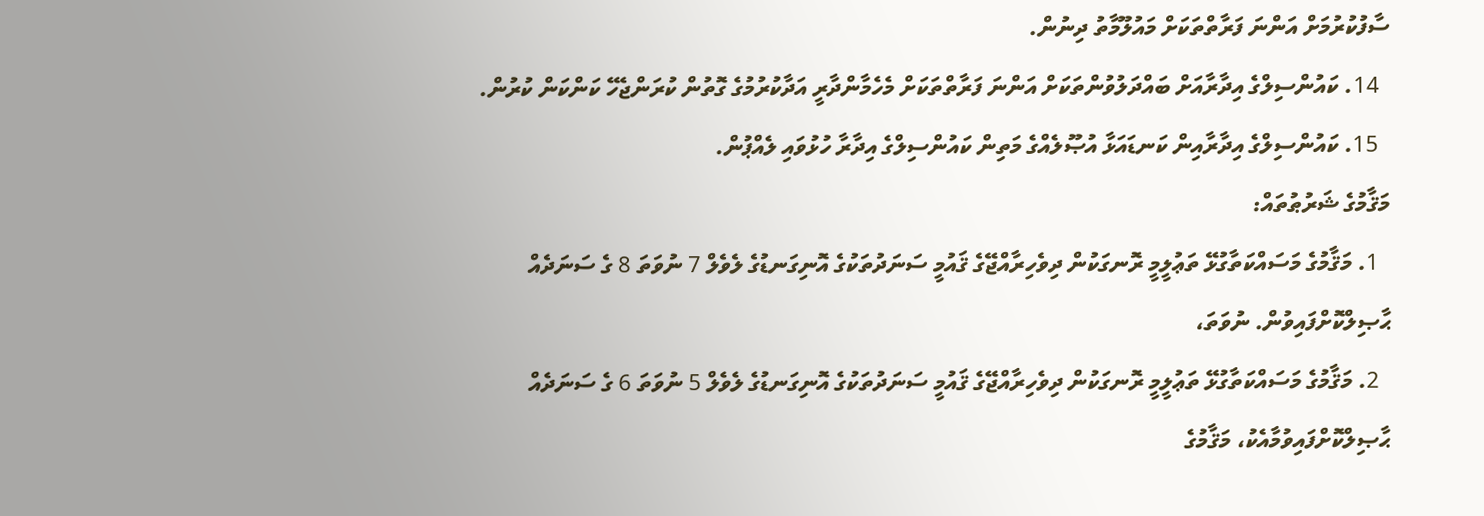ސާފުކުރުމަށް އަންނަ ފަރާތްތަކަށް މައުލޫމާތު ދިނުން.
  14. ކައުންސިލްގެ އިދާރާއަށް ބައްދަލުވުންތަކަށް އަންނަ ފަރާތްތަކަށް މެހެމާންދާރީ އަދާކުރުމުގެ ގޮތުން ކުރަންޖެހޭ ކަންކަން ކުރުން.
  15. ކައުންސިލްގެ އިދާރާއިން ކަނޑައަޅާ އުޞޫލެއްގެ މަތިން ކައުންސިލްގެ އިދާރާ ހުޅުވައި ލެއްޕުން.
މަޤާމުގެ ޝަރުޠުތައް:
  1. މަޤާމުގެ މަސައްކަތާގުޅޭ ތަޢުލީމީ ރޮނގަކުން ދިވެހިރާއްޖޭގެ ޤައުމީ ސަނަދުތަކުގެ އޮނިގަނޑުގެ ލެވެލް 7 ނުވަތަ 8 ގެ ސަނަދެއް ޙާޞިލްކޮށްފައިވުން. ނުވަތަ،
  2. މަޤާމުގެ މަސައްކަތާގުޅޭ ތަޢުލީމީ ރޮނގަކުން ދިވެހިރާއްޖޭގެ ޤައުމީ ސަނަދުތަކުގެ އޮނިގަނޑުގެ ލެވެލް 5 ނުވަތަ 6 ގެ ސަނަދެއް ޙާޞިލްކޮށްފައިވުމާއެކު، މަޤާމުގެ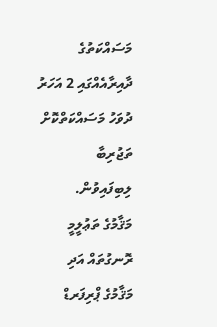މަސައްކަތުގެ ދާއިރާއެއްގައި 2 އަހަރު ދުވަހު މަސައްކަތްކޮށް ތަޖުރިބާ ލިބިފައިވުން.
މަޤާމުގެ ތަޢުލީމީ ރޮނގުތައް އަދި މަޤާމުގެ ޕްރިފަރޑް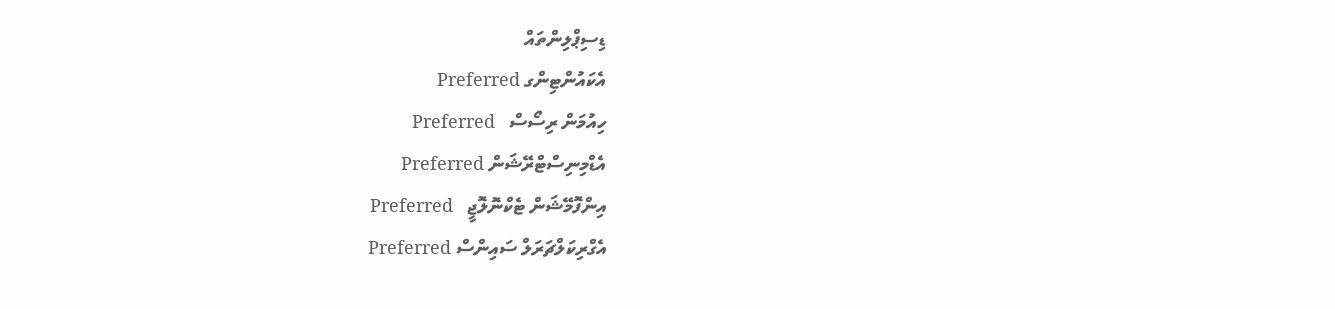ޑިސިޕްލިންތައް
އެކައުންޓިންގ Preferred
ހިއުމަން ރިސޯސް   Preferred
އެޑްމިނިސްޓްރޭޝަން Preferred
އިންފޮމޭޝަން ޓެކްނޮލޮޖީ   Preferred
އެގްރިކަލްޗަރަލް ސައިންސް Preferred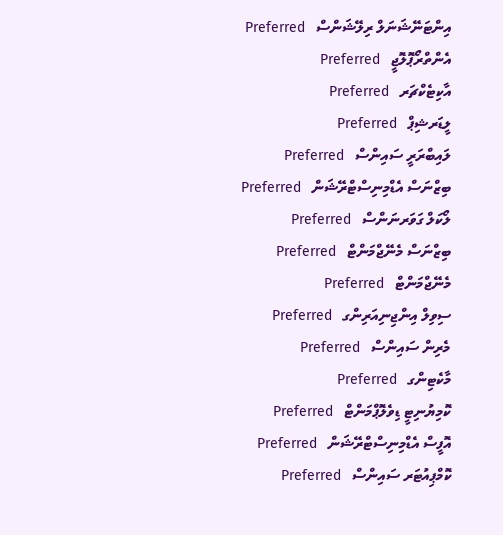އިންޓަނޭޝަނަލް ރިލޭޝަންސް   Preferred
އެންތްރޯޕޮލޮޖީ   Preferred
އާކިޓެކްޗަރ   Preferred
ލީޑަރޝިޕް   Preferred
ލައިބްރަރީ ސައިންސް   Preferred
ބިޒްނަސް އެޑްމިނިސްޓްރޭޝަން   Preferred
ލޯކަލް ގަވަރނަންސް   Preferred
ބިޒްނަސް މެނޭޖްމަންޓް   Preferred
މެނޭޖްމަންޓް   Preferred
ސިވިލް އިންޖިނިއަރިންގ   Preferred
މެރިން ސައިންސް   Preferred
މާކެޓިންގ   Preferred
ކޮމިޔުނިޓީ ޑިވެލޮޕްމަންޓް   Preferred
އޮފީސް އެޑްމިނިސްޓްރޭޝަން   Preferred
ކޮމްޕިއުޓަރ ސައިންސް   Preferred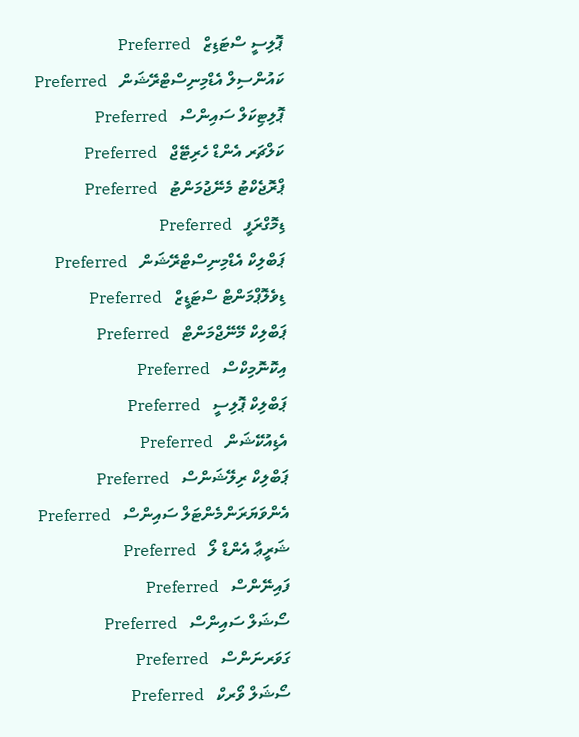ޕޮލިސީ ސްޓަޑިޒް   Preferred
ކައުންސިލް އެޑްމިނިސްޓްރޭޝަން   Preferred
ޕޮލިޓިކަލް ސައިންސް   Preferred
ކަލްޗަރ އެންޑް ހެރިޓޭޖް   Preferred
ޕްރޮޖެކްޓު މެނޭޖުމަންޓު   Preferred
ޑިމޮގްރަފީ   Preferred
ޕަބްލިކް އެޑްމިނިސްޓްރޭޝަން   Preferred
ޑިވެލޮޕްމަންޓް ސްޓަޑީޒް   Preferred
ޕަބްލިކް މޭނޭޖްމަންޓް   Preferred
އިކޮނޮމިކްސް   Preferred
ޕަބްލިކް ޕޮލިސީ   Preferred
އެޑިއުކޭޝަން   Preferred
ޕަބްލިކް ރިލޭޝަންސް   Preferred
އެންވަޔަރަންމެންޓަލް ސައިންސް   Preferred
ޝަރީޢާ އެންޑް ލޯ   Preferred
ފައިނޭންސް   Preferred
ސޯޝަލް ސައިންސް   Preferred
ގަވަރނަންސް   Preferred
ސޯޝަލް ވޯރކް   Preferred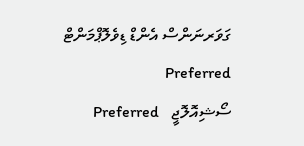ގަވަރނަންސް އެންޑް ޑިވެލޮޕްމަންޓް   Preferred
ސޯޝިއޮލޮޖީ   Preferred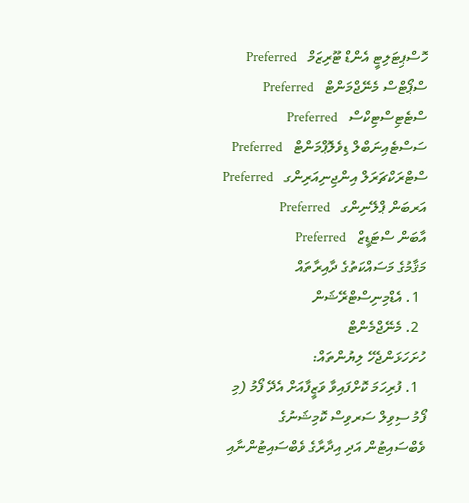ހޮސްޕިޓަލިޓީ އެންޑް ޓޫރިޒަމް   Preferred
ސްޕޯޓްސް މެނޭޖްމަންޓް   Preferred
ސްޓެޓިސްޓިކްސް   Preferred
ސަސްޓެއިނަބްލް ޑިވެލޮޕްމަންޓް   Preferred
ސްޓްރަކްޗަރަލް އިންޖިނިއަރިންގ   Preferred
އަރބަން ޕްލޭނިންގ   Preferred
އާބަން ސްޓަޑީޒް   Preferred
މަޤާމުގެ މަސައްކަތުގެ ދާއިރާތައް
  1. އެޑްމިނިސްޓްރޭޝަން
  2. މެނޭޖްމެންޓް
ހުށަހަޅަންޖެހޭ ލިޔުންތައް:
  1. ފުރިހަމަ ކޮށްފައިވާ ވަޒީފާއަށް އެދޭ ފޯމު (މި ފޯމު ސިވިލް ސަރވިސް ކޮމިޝަނުގެ ވެބްސައިޓުން އަދި އިދާރާގެ ވެބްސައިޓުންނާއި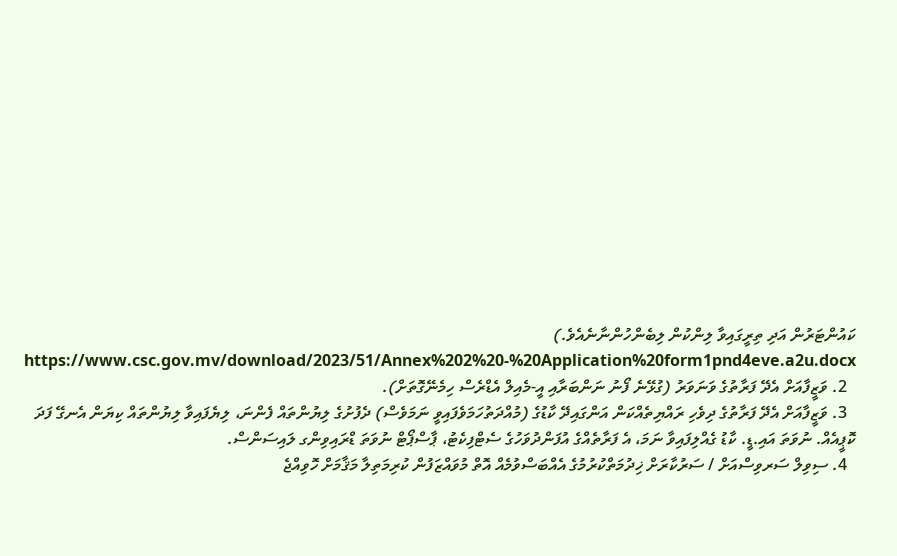ކައުންޓަރުން އަދި ތިރީގައިވާ ލިންކުން ލިބެންހުންނާނެއެވެ.)  https://www.csc.gov.mv/download/2023/51/Annex%202%20-%20Application%20form1pnd4eve.a2u.docx
  2. ވަޒީފާއަށް އެދޭ ފަރާތުގެ ވަނަވަރު (ގުޅޭނެ ފޯނު ނަންބަރާއި އީ-މެއިލް އެޑްރެސް ހިމެނޭގޮތަށް).
  3. ވަޒީފާއަށް އެދޭ ފަރާތުގެ ދިވެހި ރައްޔިތެއްކަން އަންގައިދޭ ކާޑުގެ (މުއްދަތުހަމަވެފައިވީ ނަމަވެސް) ދެފުށުގެ ލިޔުންތައް ފެންނަ، ލިޔެފައިވާ ލިޔުންތައް ކިޔަން އެނގޭ ފަދަ ކޮޕީއެއް. ނުވަތަ އައި.ޑީ. ކާޑު ގެއްލިފައިވާ ނަމަ، އެ ފަރާތެއްގެ އުފަންދުވަހުގެ ސެޓްފިކެޓު، ޕާސްޕޯޓް ނުވަތަ ޑްރައިވިންގ ލައިސަންސް.
  4. ސިވިލް ސަރވިސްއަށް / ސަރުކާރަށް ޚިދުމަތްކުރުމުގެ އެއްބަސްވުމެއް އޮތް މުވައްޒަފުން ކުރިމަތިލާ މަޤާމަށް ހޮވިއްޖެ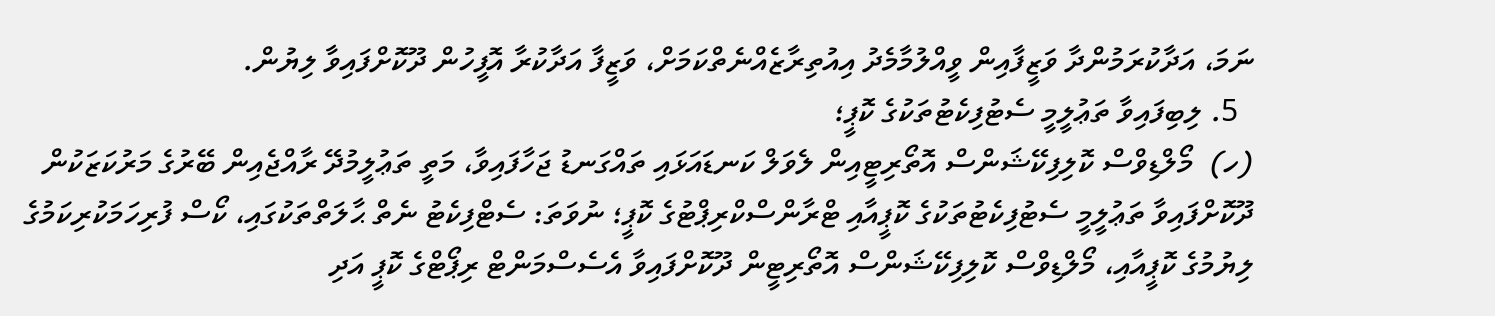ނަމަ، އަދާކުރަމުންދާ ވަޒީފާއިން ވީއްލުމާމެދު އިއުތިރާޒެއްނެތްކަމަށް، ވަޒީފާ އަދާކުރާ އޮފީހުން ދޫކޮށްފައިވާ ލިޔުން.
  5. ލިބިފައިވާ ތަޢުލީމީ ސެޓުފިކެޓުތަކުގެ ކޮޕީ؛
(ހ)  މޯލްޑިވްސް ކޮލިފިކޭޝަންސް އޮތޯރިޓީއިން ލެވަލް ކަނޑައަޅައި ތައްގަނޑު ޖަހާފައިވާ، މަތީ ތަޢުލީމުދޭ ރާއްޖެއިން ބޭރުގެ މަރުކަޒަކުން ދޫކޮށްފައިވާ ތަޢުލީމީ ސެޓުފިކެޓުތަކުގެ ކޮޕީއާއި ޓްރާންސްކްރިޕްޓުގެ ކޮޕީ؛ ނުވަތަ: ސެޓްފިކެޓު ނެތް ޙާލަތްތަކުގައި، ކޯސް ފުރިހަމަކުރިކަމުގެ ލިޔުމުގެ ކޮޕީއާއި، މޯލްޑިވްސް ކޮލިފިކޭޝަންސް އޮތޯރިޓީން ދޫކޮށްފައިވާ އެސެސްމަންޓް ރިޕޯޓްގެ ކޮޕީ އަދި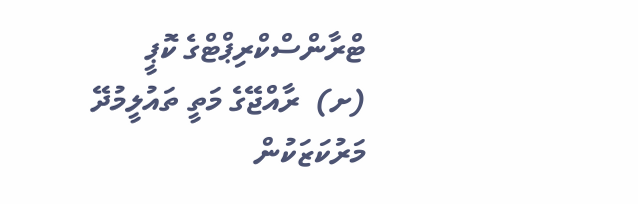ޓްރާންސްކްރިޕްޓްގެ ކޮޕީ
(ށ)  ރާއްޖޭގެ މަތީ ތައުލީމުދޭ މަރުކަޒަކުން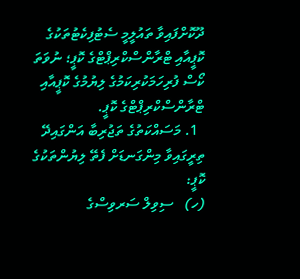ދޫކޮށްފައިވާ ތައުލީމީ ސެޓުފިކެޓުތަކުގެ ކޮޕީއާއި ޓްރާންސްކްރިޕްޓްގެ ކޮޕީ؛ ނުވަތަ ކޯސް ފުރިހަމަކުރިކަމުގެ ލިޔުމުގެ ކޮޕީއާއި ޓްރާންސްކްރިޕްޓްގެ ކޮޕީ.
  1. މަސައްކަތުގެ ތަޖުރިބާ އަންގައިދޭ ތިރީގައިވާ މިންގަނޑަށް ފެތޭ ލިޔުންތަކުގެ ކޮޕީ:
(ހ)   ސިވިލް ސަރވިސްގެ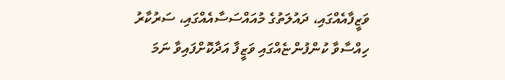ވަޒީފާއެއްގައި، ދައުލަތުގެ މުއައްސަސާއެއްގައި، ސަރުކާރު ހިއްސާވާ ކުންފުންޏެއްގައި ވަޒީފާ އަދާކޮށްފައިވާ ނަމަ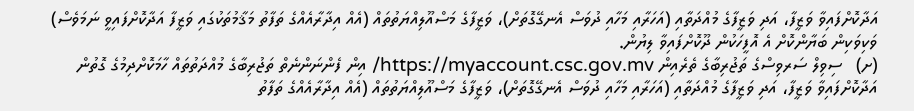އަދާކޮށްފައިވާ ވަޒީފާ، އަދި ވަޒީފާގެ މުއްދަތާއި (އަހަރާއި މަހާއި ދުވަސް އެނގޭގޮތަށް)، ވަޒީފާގެ މަސްއޫލިއްޔަތުތައް (އެއް އިދާރާއެއްގެ ތަފާތު މަޤާމުތަކުގައި ވަޒީފާ އަދާކޮށްފައިވީ ނަމަވެސް) ވަކިވަކިން ބަޔާންކޮށް އެ އޮފީހަކުން ދޫކޮށްފައިވާ ލިޔުން.
(ށ)   ސިވިލް ސަރވިސްގެ ތަޖުރިބާގެ ތެރެއިން https://myaccount.csc.gov.mv/ އިން ފެންނަންނެތް ތަޖުރިބާގެ މުއްދަތުތައް ހާމަކޮށްދިމުގެ ގޮތުން އަދާކޮށްފައިވާ ވަޒީފާ، އަދި ވަޒީފާގެ މުއްދަތާއި (އަހަރާއި މަހާއި ދުވަސް އެނގޭގޮތަށް)، ވަޒީފާގެ މަސްއޫލިއްޔަތުތައް (އެއް އިދާރާއެއްގެ ތަފާތު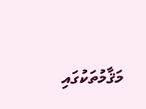މަޤާމުތަކުގައި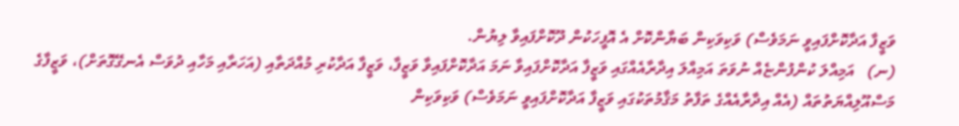ވަޒީފާ އަދާކޮށްފައިވީ ނަމަވެސް) ވަކިވަކިން ބަޔާންކޮށް އެ އޮފީހަކުން ދޫކޮށްފައިވާ ލިޔުން.
(ނ)   އަމިއްލަ ކުންފުންޏެއް ނުވަތަ އަމިއްލަ އިދާރާއެއްގައި ވަޒީފާ އަދާކޮށްފައިވާ ނަމަ އަދާކޮށްފައިވާ ވަޒީފާ، ވަޒީފާ އަދާކުރި މުއްދަތާއި (އަހަރާއި މަހާއި ދުވަސް އެނގޭގޮތަށް)، ވަޒީފާގެ މަސްއޫލިއްޔަތުތައް (އެއް އިދާރާއެއްގެ ތަފާތު މަޤާމުތަކުގައި ވަޒީފާ އަދާކޮށްފައިވީ ނަމަވެސް) ވަކިވަކިން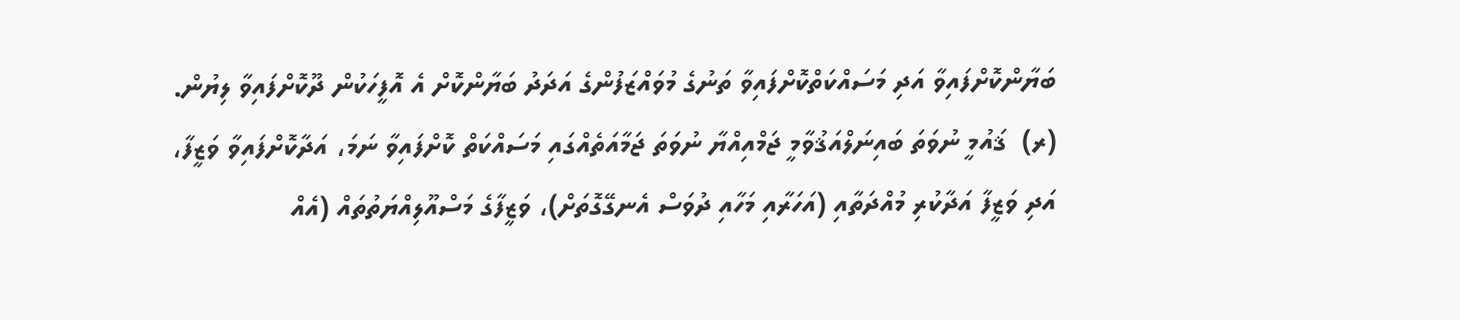ބަޔާންކޮށްފައިވާ އަދި މަސައްކަތްކޮށްފައިވާ ތަނުގެ މުވައްޒަފުންގެ އަދަދު ބަޔާންކޮށް އެ އޮފީހަކުން ދޫކޮށްފައިވާ ލިޔުން.
(ރ)  ޤައުމީ ނުވަތަ ބައިނަލްއަޤުވާމީ ޖަމްއިއްޔާ ނުވަތަ ޖަމާއަތެއްގައި މަސައްކަތް ކޮށްފައިވާ ނަމަ، އަދާކޮށްފައިވާ ވަޒީފާ، އަދި ވަޒީފާ އަދާކުރި މުއްދަތާއި (އަހަރާއި މަހާއި ދުވަސް އެނގޭގޮތަށް)، ވަޒީފާގެ މަސްއޫލިއްޔަތުތައް (އެއް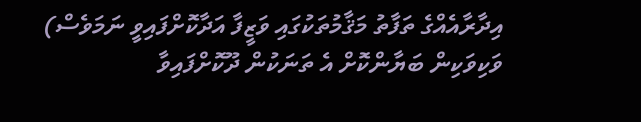އިދާރާއެއްގެ ތަފާތު މަޤާމުތަކުގައި ވަޒީފާ އަދާކޮށްފައިވީ ނަމަވެސް) ވަކިވަކިން ބަޔާންކޮށް އެ ތަނަކުން ދޫކޮށްފައިވާ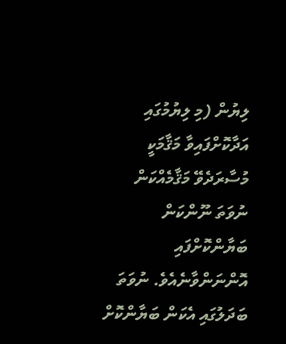ލިޔުން (މި ލިޔުމުގައި އަދާކޮށްފައިވާ މަޤާމަކީ މުސާރަދެވޭ މަޤާމެއްކަން ނުވަތަ ނޫންކަން ބަޔާންކޮށްފައި އޮންނަންވާނެއެވެ. ނުވަތަ ބަދަލުގައި އެކަން ބަޔާންކޮށް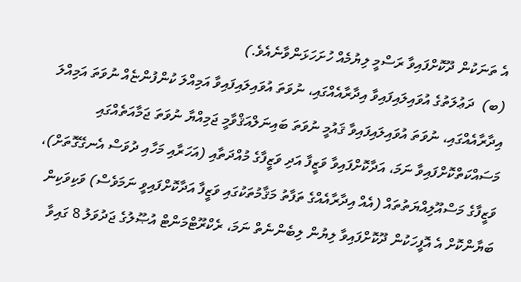އެ ތަނަކުން ދޫކޮށްފައިވާ ރަސްމީ ލިޔުމެއް ހުށަހަޅަންވާނެއެވެ.)
(ބ)  ދަޢުލަތުގެ އުވައިލައިފައިވާ އިދާރާއެއްގައި، ނުވަތަ އުވައިލައިފައިވާ އަމިއްލަ ކުންފުންޏެއް ނުވަތަ އަމިއްލަ އިދާރާއެއްގައި، ނުވަތަ އުވައިލައިފައިވާ ޤައުމީ ނުވަތަ ބައިނަލްއަޤްވާމީ ޖަމިއްޔާ ނުވަތަ ޖަމާއަތެއްގައި މަސައްކަތްކޮށްފައިވާ ނަމަ، އަދާކޮށްފައިވާ ވަޒީފާ އަދި ވަޒީފާގެ މުއްދަތާއި (އަހަރާއި މަހާއި ދުވަސް އެނގޭގޮތަށް)، ވަޒީފާގެ މަސްއޫލިއްޔަތުތައް (އެއް އިދާރާއެއްގެ ތަފާތު މަޤާމުތަކުގައި ވަޒީފާ އަދާކޮށްފައިވީ ނަމަވެސް) ވަކިވަކިން ބަޔާންކޮށް އެ އޮފީހަކުން ދޫކޮށްފައިވާ ލިޔުން ލިބެންނެތް ނަމަ، ރެކްރޫޓްމަންޓް އުޞޫލުގެ ޖަދުވަލު 8 ގައިވާ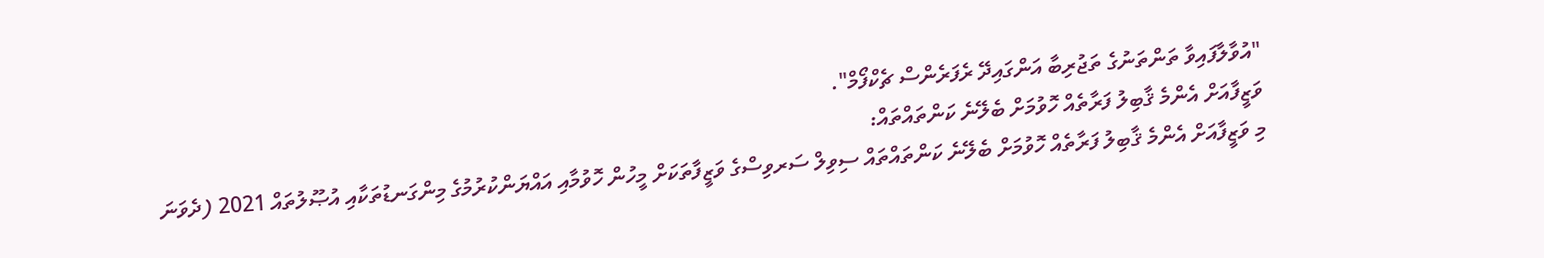"އުވާލާފައިވާ ތަންތަނުގެ ތަޖުރިބާ އަންގައިދޭ ރެފަރެންސް ޗެކްފޯމް".
ވަޒީފާއަށް އެންމެ ޤާބިލު ފަރާތެއް ހޮވުމަށް ބެލޭނެ ކަންތައްތައް:
މި ވަޒީފާއަށް އެންމެ ޤާބިލު ފަރާތެއް ހޮވުމަށް ބެލޭނެ ކަންތައްތައް ސިވިލް ސަރވިސްގެ ވަޒީފާތަކަށް މީހުން ހޮވުމާއި އައްޔަންކުރުމުގެ މިންގަނޑުތަކާއި އުޞޫލުތައް 2021 (ދެވަނަ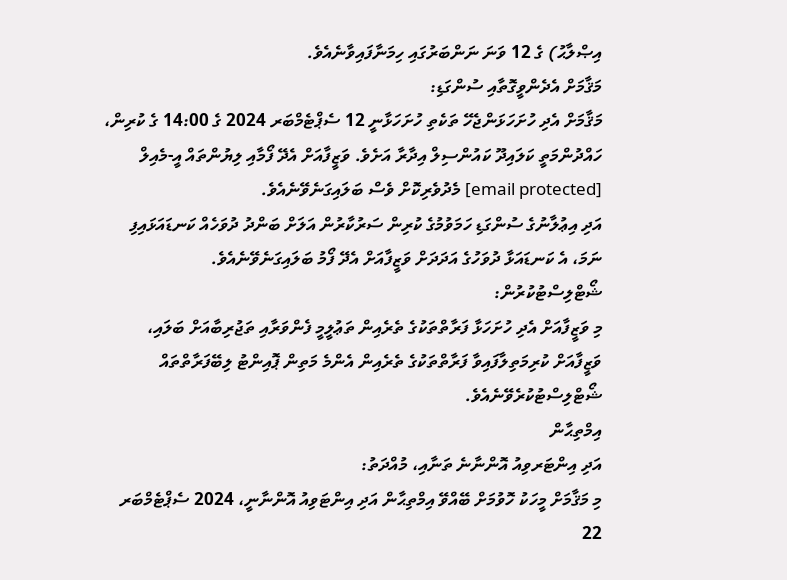އިޞްލާޙު) ގެ 12 ވަނަ ނަންބަރުގައި ހިމަނާފައިވާނެއެވެ.
މަޤާމަށް އެދެންވީގޮތާއި ސުންގަޑި:
މަޤާމަށް އެދި ހުށަހަޅަންޖެހޭ ތަކެތި ހުށަހަޅާނީ 12 ސެޕްޓެމްބަރ 2024 ގެ 14:00 ގެ ކުރިން، ހައްދުންމަތީ ކަލައިދޫ ކައުންސިލް އިދާރާ އަށެވެ. ވަޒީފާއަށް އެދޭ ފޯމާއި ލިޔުންތައް އީ-މެއިލް [email protected] މެދުވެރިކޮށް ވެސް ބަލައިގަނެވޭނެއެވެ.
އަދި އިޢުލާނުގެ ސުންގަޑި ހަމަވުމުގެ ކުރިން ސަރުކާރުން އަލަށް ބަންދު ދުވަހެއް ކަނޑައަޅައިފި ނަމަ، އެ ކަނޑައަޅާ ދުވަހުގެ އަދަދަށް ވަޒީފާއަށް އެދޭ ފޯމު ބަލައިގަނެވޭނެއެވެ.
ޝޯޓްލިސްޓުކުރުން:
މި ވަޒީފާއަށް އެދި ހުށަހަޅާ ފަރާތްތަކުގެ ތެރެއިން ތަޢުލީމީ ފެންވަރާއި ތަޖުރިބާއަށް ބަލައި، ވަޒީފާއަށް ކުރިމަތިލާފައިވާ ފަރާތްތަކުގެ ތެރެއިން އެންމެ މަތިން ޕޮއިންޓު ލިބޭފަރާތްތައް ޝޯޓްލިސްޓުކުރެވޭނެއެވެ.
އިމްތިޙާން
އަދި އިންޓަރވިއު އޮންނާނެ ތަނާއި، މުއްދަތު:
މި މަޤާމަށް މީހަކު ހޮވުމަށް ބޭއްވޭ އިމްތިޙާން އަދި އިންޓަވިއު އޮންނާނީ، 2024 ސެޕްޓެމްބަރ 22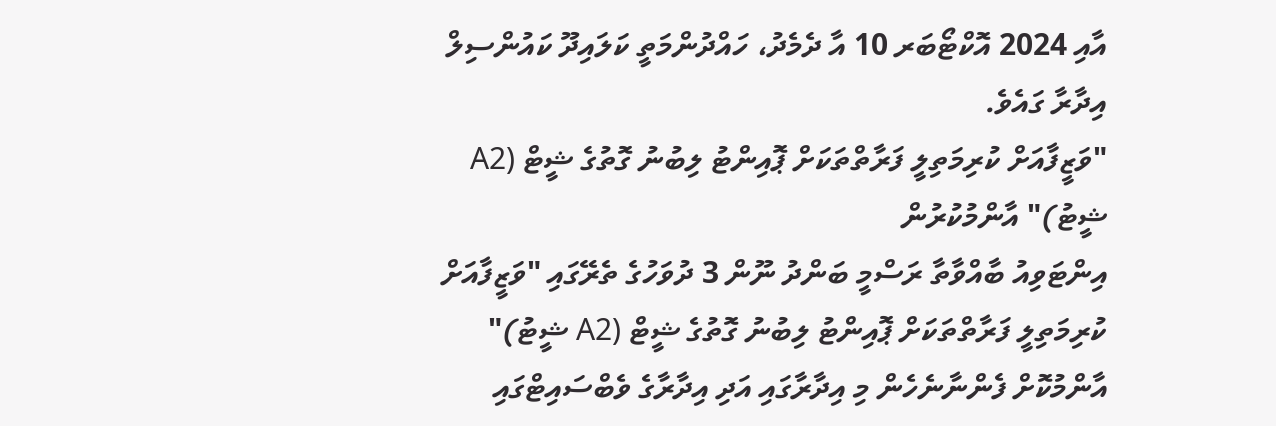އާއި 2024 އޮކްޓޯބަރ 10 އާ ދެމެދު، ހައްދުންމަތީ ކަލައިދޫ ކައުންސިލް އިދާރާ ގައެވެ.
"ވަޒީފާއަށް ކުރިމަތިލީ ފަރާތްތަކަށް ޕޮއިންޓު ލިބުނު ގޮތުގެ ޝީޓް (A2 ޝީޓު)" އާންމުކުރުން
އިންޓަވިއު ބާއްވާތާ ރަސްމީ ބަންދު ނޫން 3 ދުވަހުގެ ތެރޭގައި "ވަޒީފާއަށް ކުރިމަތިލީ ފަރާތްތަކަށް ޕޮއިންޓު ލިބުނު ގޮތުގެ ޝީޓް (A2 ޝީޓު)" އާންމުކޮށް ފެންނާނެހެން މި އިދާރާގައި އަދި އިދާރާގެ ވެބްސައިޓްގައި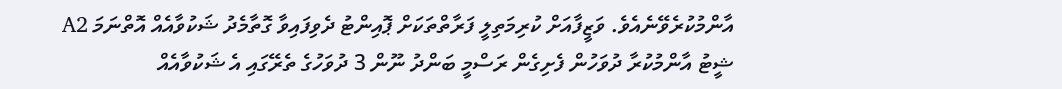އާންމުކުރެވޭނެއެވެ. ވަޒީފާއަށް ކުރިމަތިލީ ފަރާތްތަކަށް ޕޮއިންޓު ދެވިފައިވާ ގޮތާމެދު ޝަކުވާއެއް އޮތްނަމަ A2 ޝީޓު އާންމުކުރާ ދުވަހުން ފެށިގެން ރަސްމީ ބަންދު ނޫން 3 ދުވަހުގެ ތެރޭގައި އެ ޝަކުވާއެއް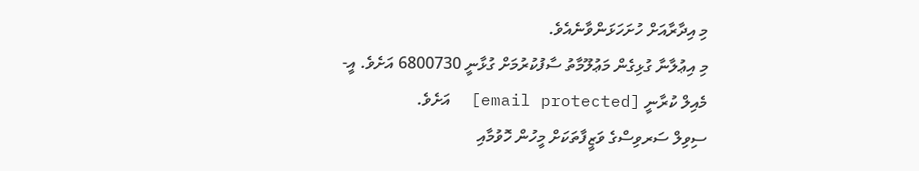މި އިދާރާއަށް ހުށަހަޅަންވާނެއެވެ.
މި އިޢުލާނާ ގުޅިގެން މަޢުލޫމާތު ސާފުކުރުމަށް ގުޅާނީ 6800730 އަށެވެ. އީ-މެއިލް ކުރާނީ [email protected]  އަށެވެ.
ސިވިލް ސަރވިސްގެ ވަޒީފާތަކަށް މީހުން ހޮވުމާއި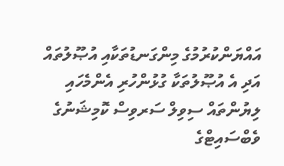އައްޔަންކުރުމުގެ މިންގަނޑުތަކާއި އުޞޫލުތައް އަދި އެ އުޞޫލުތަކާ ގުޅުންހުރި އެންމެހައި ލިޔުންތައް ސިވިލް ސަރވިސް ކޮމިޝަނުގެ ވެބްސައިޓްގެ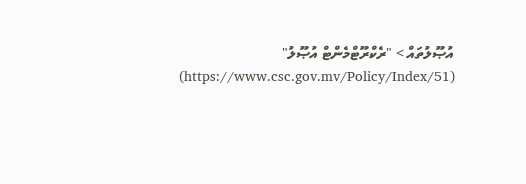އުޞޫލުތައް > "ރެކްރޫޓްމެންޓް އުޞޫލު" (https://www.csc.gov.mv/Policy/Index/51)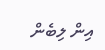އިން ލިބެން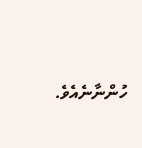ހުންނާނެއެވެ.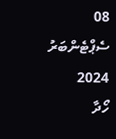08 ސެޕްޓެންބަރު 2024
ހޯދާ